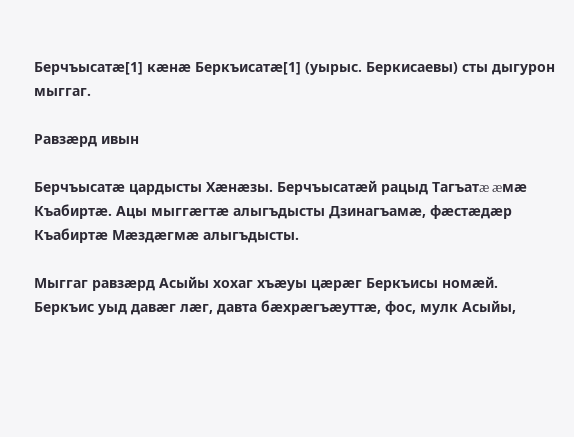Берчъысатæ[1] кæнæ Беркъисатæ[1] (уырыс. Беркисаевы) сты дыгурон мыггаг.

Равзæрд ивын

Берчъысатæ цардысты Хæнæзы. Берчъысатæй рацыд Тагъатæ æмæ Къабиртæ. Ацы мыггæгтæ алыгъдысты Дзинагъамæ, фæстæдæр Къабиртæ Мæздæгмæ алыгъдысты.

Мыггаг равзæрд Асыйы хохаг хъæуы цæрæг Беркъисы номæй. Беркъис уыд давæг лæг, давта бæхрæгъæуттæ, фос, мулк Асыйы,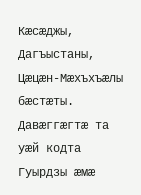Кæсæджы, Дагъыстаны, Цæцæн-Мæхъхъæлы бæстæты. Давæггæгтæ та уæй кодта Гуырдзы æмæ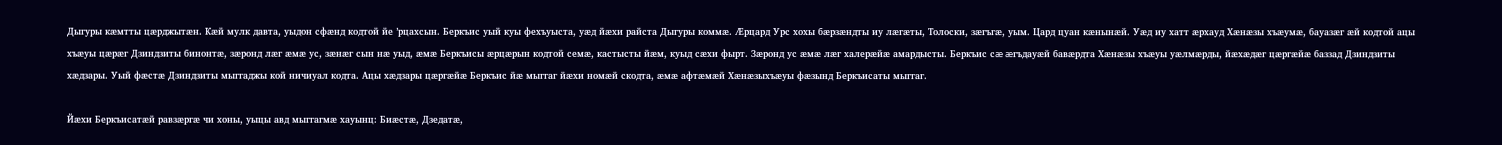Дыгуры кæмтты цæрджытæн. Кæй мулк давта, уыдон сфæнд кодтой йе ’рцахсын. Беркъис уый куы фехъуыста, уæд йæхи райста Дыгуры коммæ. Æрцард Урс хохы бæрзæндты иу лæгæты, Толоски, зæгъгæ, уым. Цард цуан кæнынæй. Уæд иу хатт æрхауд Хæнæзы хъæумæ, бауазæг æй кодтой ацы хъæуы цæрæг Дзиндзиты бинонтæ, зæронд лæг æмæ ус, зæнæг сын нæ уыд, æмæ Беркъисы æрцæрын кодтой семæ, кастысты йæм, куыд сæхи фырт. Зæронд ус æмæ лæг халерæйæ амардысты. Беркъис сæ æгъдауæй бавæрдта Хæнæзы хъæуы уæлмæрды, йæхæдæг цæргæйæ баззад Дзиндзиты хæдзары. Уый фæстæ Дзиндзиты мыггаджы кой ничиуал кодта. Ацы хæдзары цæргæйæ Беркъис йæ мыггаг йæхи номæй скодта, æмæ афтæмæй Хæнæзыхъæуы фæзынд Беркъисаты мыггаг.

Йæхи Беркъисатæй равзæргæ чи хоны, уыцы авд мыггагмæ хауынц: Биæстæ, Дзедатæ,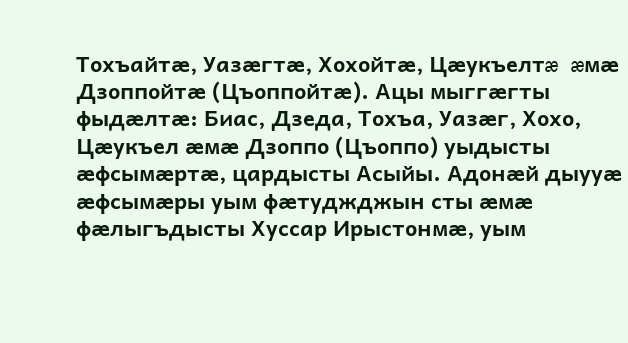Тохъайтæ, Уазæгтæ, Хохойтæ, Цæукъелтæ æмæ Дзоппойтæ (Цъоппойтæ). Ацы мыггæгты фыдæлтæ: Биас, Дзеда, Тохъа, Уазæг, Хохо, Цæукъел æмæ Дзоппо (Цъоппо) уыдысты æфсымæртæ, цардысты Асыйы. Адонæй дыууæ æфсымæры уым фæтуджджын сты æмæ фæлыгъдысты Хуссар Ирыстонмæ, уым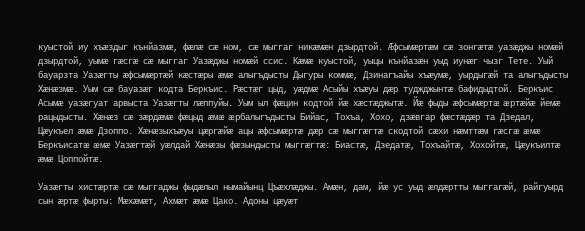куыстой иу хъæздыг кънйазмæ, фæлæ сæ ном, сæ мыггаг никæмæн дзырдтой. Æфсымæртæм сæ зонгæтæ уазæджы номæй дзырдтой, уымæ гæсгæ сæ мыггаг Уазæджы номæй ссис. Кæмæ куыстой, уыцы кънйазæн уыд иунæг чызг Тете. Уый бауарзта Уазæгты æфсымæртæй кæстæры æмæ алыгъдысты Дыгуры коммæ, Дзинагъайы хъæумæ, уырдыгæй та алыгъдысты Хæнæзмæ. Уым сæ бауазæг кодта Беркъис. Рæстæг цыд, уæдмæ Асыйы хъæуы дæр туджджынтæ бафидыдтой. Беркъис Асымæ уазæгуат арвыста Уазæгты лæппуйы. Уым ыл фæцин кодтой йæ хæстæджытæ. Йæ фыды æфсымæртæ æртæйæ йемæ рацыдысты. Хæнæз сæ зæрдæмæ фæцыд æмæ æрбалыгъдысты Бийас, Тохъа, Хохо, дзæвгар фæстæдæр та Дзедал, Цæукъел æмæ Дзоппо. Хæнæзыхъæуы цæргæйæ ацы æфсымæртæ дæр сæ мыггæгтæ скодтой сæхи нæмттæм гæсгæ æмæ Беркъисатæ æмæ Уазæгтæй уæлдай Хæнæзы фæзындысты мыггæгтæ: Биастæ, Дзедатæ, Тохъайтæ, Хохойтæ, Цæукъилтæ æмæ Цоппойтæ.

Уазæгты хистæртæ сæ мыггаджы фыдæлыл нымайынц Цъæхлæджы. Амæн, дам, йæ ус уыд æлдæртты мыггагæй, райгуырд сын æртæ фырты: Мæхæмæт, Ахмæт æмæ Цако. Адоны цæуæт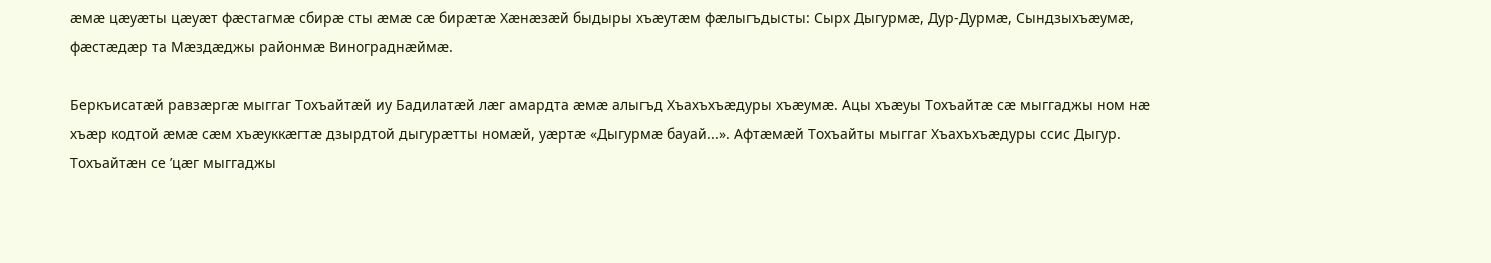æмæ цæуæты цæуæт фæстагмæ сбирæ сты æмæ сæ бирæтæ Хæнæзæй быдыры хъæутæм фæлыгъдысты: Сырх Дыгурмæ, Дур-Дурмæ, Сындзыхъæумæ, фæстæдæр та Мæздæджы районмæ Винограднæймæ.

Беркъисатæй равзæргæ мыггаг Тохъайтæй иу Бадилатæй лæг амардта æмæ алыгъд Хъахъхъæдуры хъæумæ. Ацы хъæуы Тохъайтæ сæ мыггаджы ном нæ хъæр кодтой æмæ сæм хъæуккæгтæ дзырдтой дыгурæтты номæй, уæртæ «Дыгурмæ бауай...». Афтæмæй Тохъайты мыггаг Хъахъхъæдуры ссис Дыгур. Тохъайтæн се ’цæг мыггаджы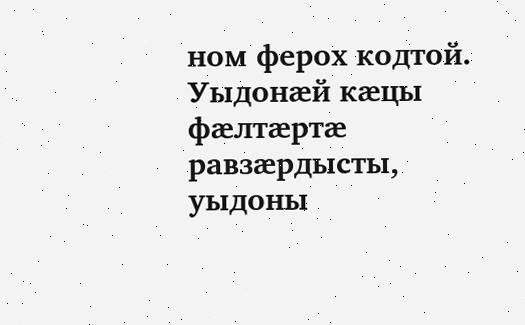ном ферох кодтой. Уыдонæй кæцы фæлтæртæ равзæрдысты, уыдоны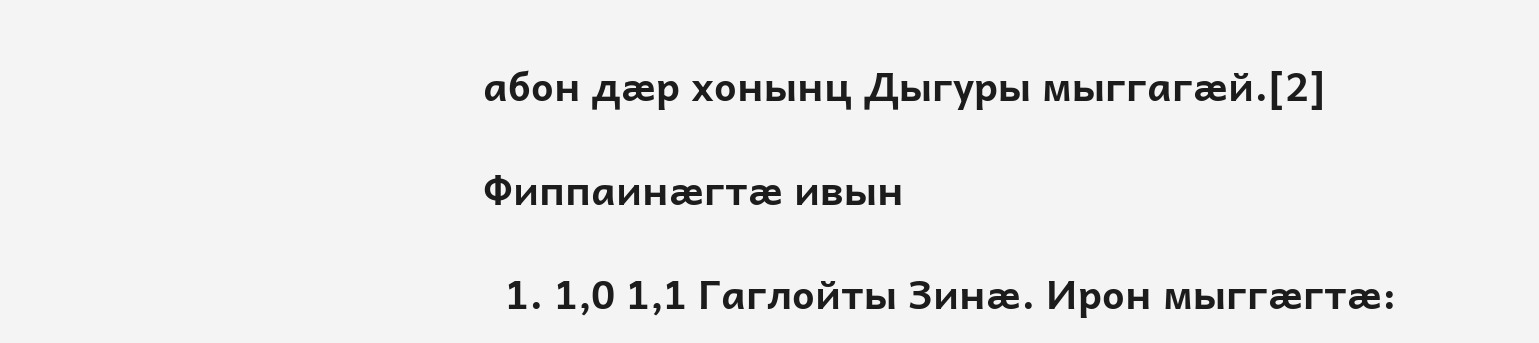абон дæр хонынц Дыгуры мыггагæй.[2]

Фиппаинæгтæ ивын

  1. 1,0 1,1 Гаглойты Зинæ. Ирон мыггæгтæ: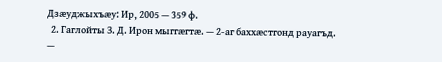Дзæуджыхъæу: Ир, 2005 — 359 ф.
  2. Гаглойты З. Д. Ирон мыггæгтæ. — 2-аг баххæстгонд рауагъд. —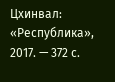Цхинвал: «Республика», 2017. — 372 с.